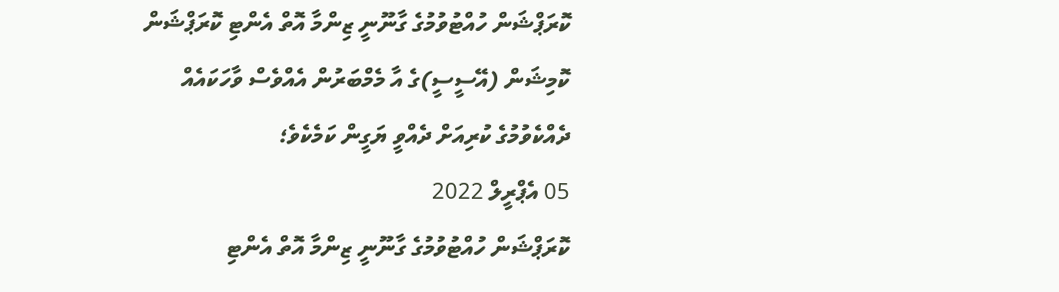ކޮރަޕްޝަން ހުއްޓުވުމުގެ ގާނޫނީ ޒިންމާ އޮތް އެންޓި ކޮރަޕްޝަން ކޮމިޝަން (އޭސީސީ)ގެ އާ މެމްބަރުން އެއްވެސް ވާހަކައެއް ދެއްކެވުމުގެ ކުރިއަށް ދެއްވީ ޔަގީން ކަމެކެވެ؛
05 އެޕްރީލް 2022
ކޮރަޕްޝަން ހުއްޓުވުމުގެ ގާނޫނީ ޒިންމާ އޮތް އެންޓި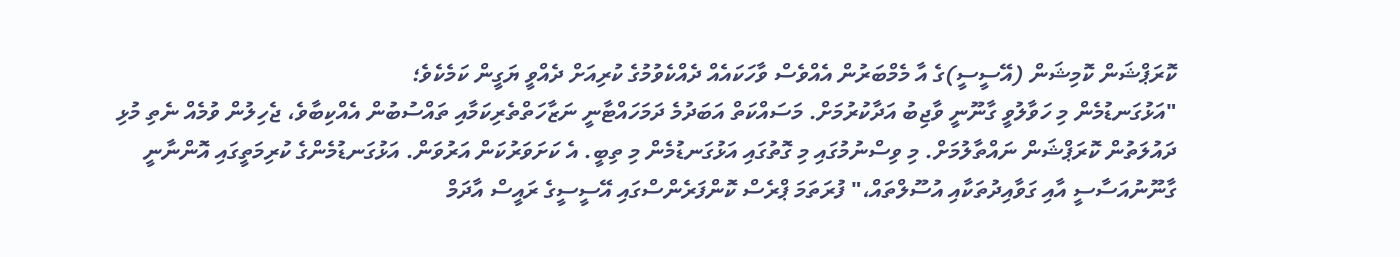ކޮރަޕްޝަން ކޮމިޝަން (އޭސީސީ)ގެ އާ މެމްބަރުން އެއްވެސް ވާހަކައެއް ދެއްކެވުމުގެ ކުރިއަށް ދެއްވީ ޔަގީން ކަމެކެވެ؛
"އަޅުގަނޑުމެން މި ހަވާލުވީ ގާނޫނީ ވާޖިބު އަދާކުރުމަށް. މަސައްކަތް އަބަދުމެ ދަމަހައްޓާނީ ނަޒާހަތްތެރިކަމާއި ތައްސުބުން އެއްކިބާވެ، ޖެހިލުން ވުމެއް ނެތި މުޅި ދައުލަތުން ކޮރަޕްޝަން ނައްތާލުމަށް. މި ވިސްނުމުގައި މި ގޮތުގައި އަޅުގަނޑުމެން މި ތިބީ. އެ ކަށަވަރުކަން އަރުވަން. އަޅުގަނޑުމެންގެ ކުރިމަތީގައި އޮންނާނީ ގާނޫނުއަސާސީ އާއި ގަވާއިދުތަކާއި އުސޫލްތައް،" ފުރަތަމަ ޕްރެސް ކޮންފަރެންސްގައި އޭސީސީގެ ރައީސް އާދަމް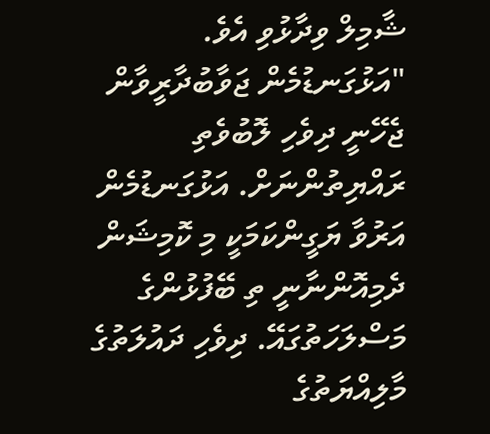ޝާމިލް ވިދާޅުވި އެވެ.
"އަޅުގަނޑުމެން ޖަވާބުދާރީވާން ޖެހޭނީ ދިވެހި ލޮބުވެތި ރައްޔިތުންނަށް. އަޅުގަނޑުމެން އަރުވާ ޔަގީންކަމަކީ މި ކޮމިޝަން ދެމިއޮންނާނީ ތި ބޭފުޅުންގެ މަސްލަހަތުގައޭ. ދިވެހި ދައުލަތުގެ މާލިއްޔަތުގެ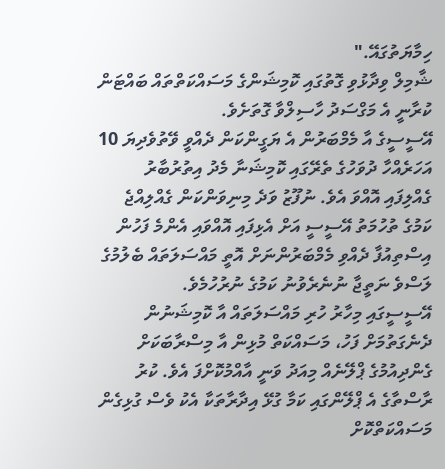ހިމާޔަތުގައޭ."
ޝާމިލް ވިދާޅުވި ގޮތުގައި ކޮމިޝަންގެ މަސައްކަތްތައް ބައްޓަން ކުރާނީ އެ މަގްސަދު ހާސިލްވާ ގޮތަށެވެ.
އޭސީސީގެ އާ މެމްބަރުން އެ ޔަގީންކަން ދެއްވީ ވޭތުވެދިޔަ 10 އަހަރެއްހާ ދުވަހުގެ ތެރޭގައި ކޮމިޝަނާ މެދު އިތުރުބާރު ގެއްލިފައި އޮއްވަ އެވެ. ނުފޫޒު ވަދެ މިނިވަންކަން ގެއްލިއްޖެ ކަމުގެ ތުހުމަތު އޭސީސީ އަށް އެޅިފައި އޮއްވައި އެންމެ ފަހުން އިސްތިއުފާ ދެއްވި މެމްބަރުންނަށް އޮތީ މައްސަލަތައް ބެލުމުގެ ލަސްވެ ނަތީޖާ ނުނެރެވުނު ކަމުގެ ނުރުހުމެވެ.
އޭސީސީގައި މިހާރު ހުރި މައްސަލަތައް އާ ކޮމިޝަނުން ދެނެގަތުމަށް ފަހު، މަސައްކަތް މުޅިން އާ މިސްރާބަކަށް ގެންދިއުމުގެ ޕްލޭނެއް މިއަދު ވަނީ އާއްމުކޮށްފަ އެވެ. ކުރު ރާސްތާގެ އެ ޕްލޭންގައި ކަމާ ގުޅޭ އިދާރާތަކާ އެކު ވެސް ގުޅިގެން މަސައްކަތްކޮށް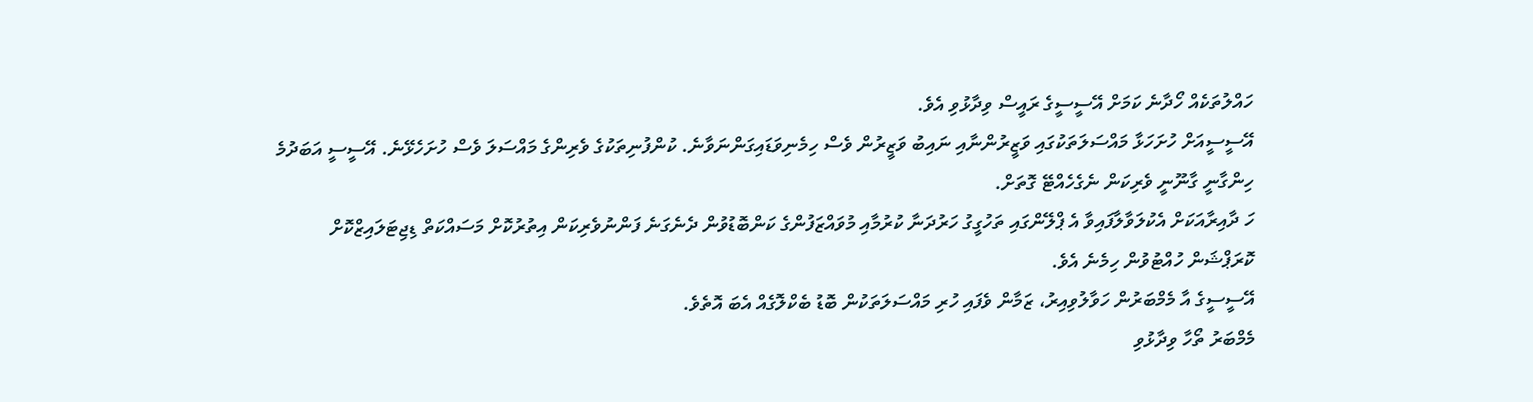ހައްލުތަކެއް ހޯދާނެ ކަމަށް އޭސީސީގެ ރައީސް ވިދާޅުވި އެވެ.
އޭސީސީއަށް ހުށަހަޅާ މައްސަލަތަކުގައި ވަޒީރުންނާއި ނައިބު ވަޒީރުން ވެސް ހިމެނިވަޑައިގަންނަވާނެ. ކުންފުނިތަކުގެ ވެރިންގެ މައްސަލަ ވެސް ހުށަހެޅޭނެ. އޭސީސީ އަބަދުމެ ހިންގާނީ ގާނޫނީ ވެރިކަން ނެގެހެއްޓޭ ގޮތަށް.
ހަ ދާއިރާއަކަށް އެކުލަވާލާފައިވާ އެ ޕްލޭންގައި ތަހުގީގު ހަރުދަނާ ކުރުމާއި މުވައްޒަފުންގެ ކަންބޮޑުވުން ދެނެގަނެ ފަންނުވެރިކަން އިތުރުކޮށް މަސައްކަތް ޑިޖިޓަލައިޒްކޮށް ކޮރަޕްޝަން ހުއްޓުވުން ހިމެނެ އެވެ.
އޭސީސީގެ އާ މެމްބަރުން ހަވާލުވިއިރު، ޒަމާން ވެފައި ހުރި މައްސަލަތަކުން ބޮޑު ބެކްލޮގެއް އެބަ އޮތެވެ.
މެމްބަރު ތޯހާ ވިދާޅުވި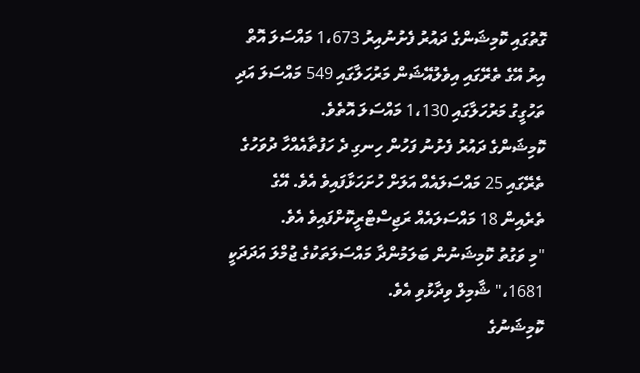ގޮތުގައި ކޮމިޝަންގެ ދައުރު ފެށުނުއިރު 1،673 މައްސަލަ އޮތް އިރު އޭގެ ތެރޭގައި އިވެލުއޭޝަން މަރުހަލާގައި 549 މައްސަލަ އަދި ތަހުގީގު މަރުހަލާގައި 1،130 މައްސަލަ އޮތެވެ.
ކޮމިޝަންގެ ދައުރު ފެށުނު ފަހުން ހިނގި ދެ ހަފުތާއެއްހާ ދުވަހުގެ ތެރޭގައި 25 މައްސަލައެއް އަލަށް ހުށަހަޅާފައިވެ އެވެ. އޭގެ ތެރެއިން 18 މައްސަލައެއް ރަޖިސްޓްރީކޮށްފައިވެ އެވެ.
"މި ވަގުތު ކޮމިޝަނުން ބަލަމުންދާ މައްސަލަތަކުގެ ޖުމްލަ އަދަދަކީ 1681،" ޝާމިލް ވިދާޅުވި އެވެ.
ކޮމިޝަނުގެ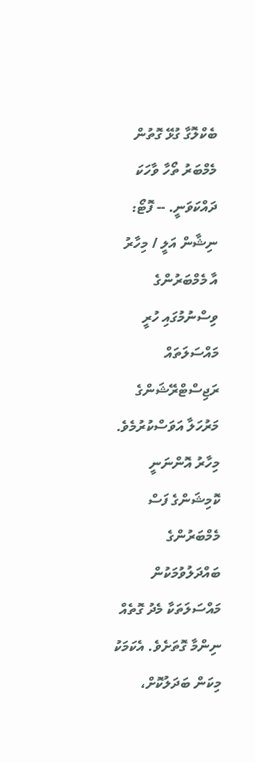ބެކްލޮގާ ގުޅޭ ގޮތުން މެމްބަރު ތޯހާ ވާހަކަ ދައްކަވަނީ. -- ފޮޓޯ: ނިޝާން އަލީ / މިހާރު
އާ މެމްބަރުންގެ ވިސްނުމުގައި ހުރީ މައްސަލަތައް ރަޖިސްޓްރޭޝަންގެ މަރުހަލާ އަވަސްކުރުމެވެ. މިހާރު އޮންނަނީ ކޮމިޝަންގެ ފަސް މެމްބަރުންގެ ބައްދަލުވުމަކުން މައްސަލަތަކާ މެދު ގޮތެއް ނިންމާ ގޮތަށެވެ. އެކަމަކު މިކަން ބަދަލުކޮށް،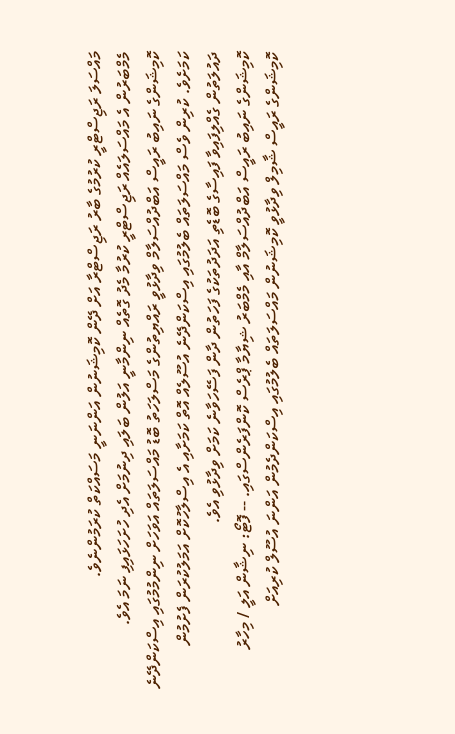މައްސަލަ ރަޖިސްޓްރީ ކުރުމުގެ ބާރު ރަޖިސްޓްރާ އަށް ދޭން ކޮމިޝަނުން އަންނަނީ މަސައްކަތް ކުރަމުންނެވެ.
މެމްބަރުން އެ މައްސަލައެއް ރަޖިސްޓްރީ ކުރުމާ މެދު ގޮތެއް ނިންމާނީ އަލުން ބަލައި ދިނުމަށް އެދި ހުށަހަޅައިފި ނަމަ އެވެ.
ކޮމިޝަންގެ ނައިބު ރައީސް އަބްދުއްސަލާމް ވިދާޅުވީ ރައްޔިތުންގެ މަސްލަހަތު ބޮޑު މައްސަލަތައް އަވަހަށް ނިންމުމުގައި އިސްކަންދޭނެ ކަމަށެވެ. ކުރިން ވެސް މައްސަލަތައް ބެލުމުގައި އިސްކަންދޭނެ އުސޫލެއް އޮތް ކަމަށާއި އެ އިސްލާހުކޮށް އަމަލުކުރަން ފެށުމުން ދައުލަތުން ގެއްލިފައިވާ ފައިސާގެ ބޮޑެތި އަދަދުތަކުގެ ފަހަތުން ދާން ފަސޭހަވާނެ ކަމަށް ވިދާޅުވި އެވެ.
ކޮމިޝަންގެ ނައިބު ރައީސް އަބްދުއްސަލާމް އާއި މެމްބަރު ޝިޔާމާ ޕްރެސް ކޮންފަރެންސްގައި. -- ފޮޓޯ: ނިޝާން އަލީ / މިހާރު
ކޮމިޝަންގެ ރައީސް ޝާމިލް ވިދާޅުވީ ކޮމިޝަނުން މައްސަލަތައް ބެލުމުގައި އިސްކަންދެމުން އަންނަ އުސޫލް ކުރިއަށް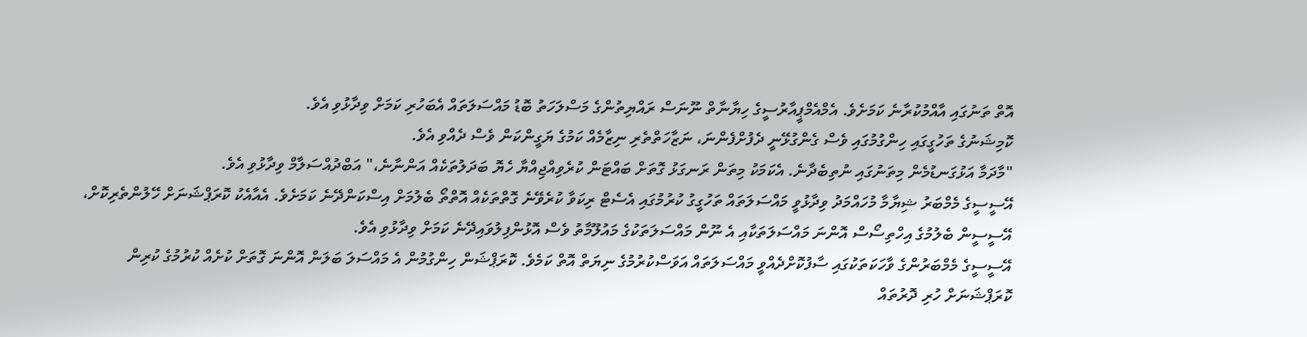އޮތް ތަނުގައި އާއްމުކުރާނެ ކަމަށެވެ. އެމްއެމްޕީއާރުސީގެ ހިޔާނާތް ނޫނަސް ރައްޔިތުންގެ މަސްލަހަތު ބޮޑު މައްސަލަތައް އެބަހުރި ކަމަށް ވިދާޅުވި އެވެ.
ކޮމިޝަނުގެ ތަހުގީގައި ހިންގުމުގައި ވެސް ގެންގުޅޭނީ ދެފުށްފެންނަ، ނަޒާހަތްތެރި ނިޒާމެއް ކަމުގެ ޔަގީންކަން ވެސް ދެއްވި އެވެ.
"މާދަމާ އަޅުގަނޑުމެން މިތަނުގައި ނުތިބެދާނެ. އެކަމަކު މިތަން ރަނގަޅު ގޮތަށް ބައްޓަން ކުރެވިއްޖިއްޔާ ހެޔޮ ބަދަލުތަކެއް އަންނާނެ،" އަބްދުއްސަލާމް ވިދާޅުވި އެވެ.
އޭސީސީގެ މެމްބަރު ޝިޔާމާ މުހައްމަދު ވިދާޅުވީ މައްސަލަތައް ތަހުގީގު ކުރުމުގައި އެސެޓް ރިކަވާ ކުރެވޭނެ ގޮތްތަކެއް އޮތްތޯ ބެލުމަށް އިސްކަންދޭނެ ކަމަށެވެ. އެއާއެކު ކޮރަޕްޝަނަށް ހޭލުންތެރިކޮށް، އޭސީސީން ބެލުމުގެ އިހްތިސޯސް އޮންނަ މައްސަލަތަކާއި އެ ނޫން މައްސަލަތަކުގެ މައުލޫމާތު ވެސް އޮޅުންފިލުވައިދޭނެ ކަމަށް ވިދާޅުވި އެވެ.
އޭސީސީގެ މެމްބަރުންގެ ވާހަކަތަކުގައި ސާފުކޮށްދެއްވީ މައްސަލަތައް އަވަސްކުރުމުގެ ނިޔަތް އޮތް ކަމެވެ. ކޮރަޕްޝަން ހިންގުމުން އެ މައްސަލަ ބަލަން އޮންނަ ގޮތަށް ކުށެއް ކުރުމުގެ ކުރިން ކޮރަޕްޝަނަށް ހުރި ދޮރުތައް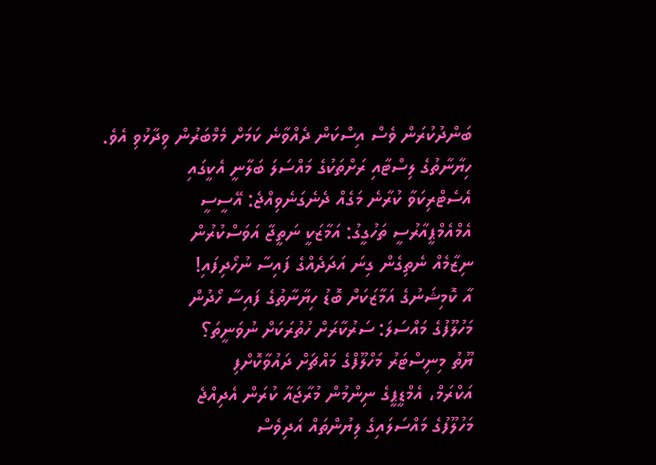ބަންދުކުރަން ވެސް އިސްކަން ދެއްވާނެ ކަމަށް މެމްބަރުން ވިދާޅުވި އެވެ.
ހިޔާނާތުގެ ލިސްޓާއި ރަށްތަކުގެ މައްސަލަ ބަލާނީ އެކީގައި
އެސެޓްރިކަވާ ކުރާނެ މަގެއް ދެނެގަނެވިއްޖެ: އޭސީސީ
އެމްއެމްޕީއާރުސީ ތަހުގީގު: އަމާޒަކީ ނަތީޖާ އަވަސްކުރުން
ނިޒާމެއް ނެތިގެން ގިނަ އަދަދެއްގެ ފައިސާ ނުހޯދިފައި!
އާ ކޮމިޝަނުގެ އަމާޒަކަށް ބޮޑު ހިޔާނާތުގެ ފައިސާ ހޯދުން
މަހުލޫފުގެ މައްސަލަ: ސަރުކާރަށް ހުތުރަކަށް ނުވަނީތަ؟
ޔޫތު މިނިސްޓަރު މަހްލޫފްގެ މައްޗަށް ދައުވާކޮށްފި
އަކްރަމް، އެމްޑީޕީގެ ނިންމުން މުރާޖައާ ކުރަން އެދިއްޖެ
މަހުލޫފުގެ މައްސަލައިގެ ލިޔުންތައް އަދިވެސް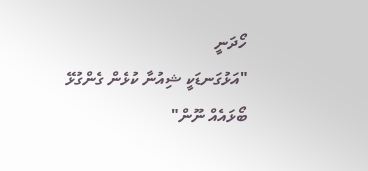ހޯދަނީ
"އަޅުގަނޑަކީ ޝިއުނާ ކުޅެން ގެންގުޅޭ ބޯޅައެއް ނޫން"